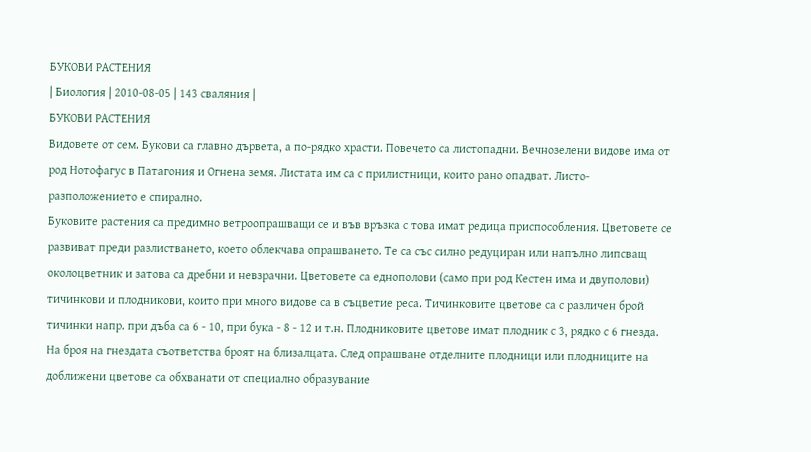БУКОВИ РАСТЕНИЯ
| Биология | 2010-08-05 | 143 сваляния |
БУКОВИ РАСТЕНИЯ
Видовете от сем. Букови са главно дървета, а по-рядко храсти. Повечето са листопадни. Вечнозелени видове има от род Нотофагус в Патагония и Огнена земя. Листата им са с прилистници, които рано опадват. Листо-разположението е спирално.
Буковите растения са предимно ветроопрашващи се и във връзка с това имат редица приспособления. Цветовете се развиват преди разлистването, което облекчава опрашването. Те са със силно редуциран или напълно липсващ околоцветник и затова са дребни и невзрачни. Цветовете са еднополови (само при род Кестен има и двуполови) тичинкови и плодникови, които при много видове са в съцветие реса. Тичинковите цветове са с различен брой тичинки напр. при дъба са 6 - 10, при бука - 8 - 12 и т.н. Плодниковите цветове имат плодник с 3, рядко с 6 гнезда. На броя на гнездата съответства броят на близалцата. След опрашване отделните плодници или плодниците на доближени цветове са обхванати от специално образувание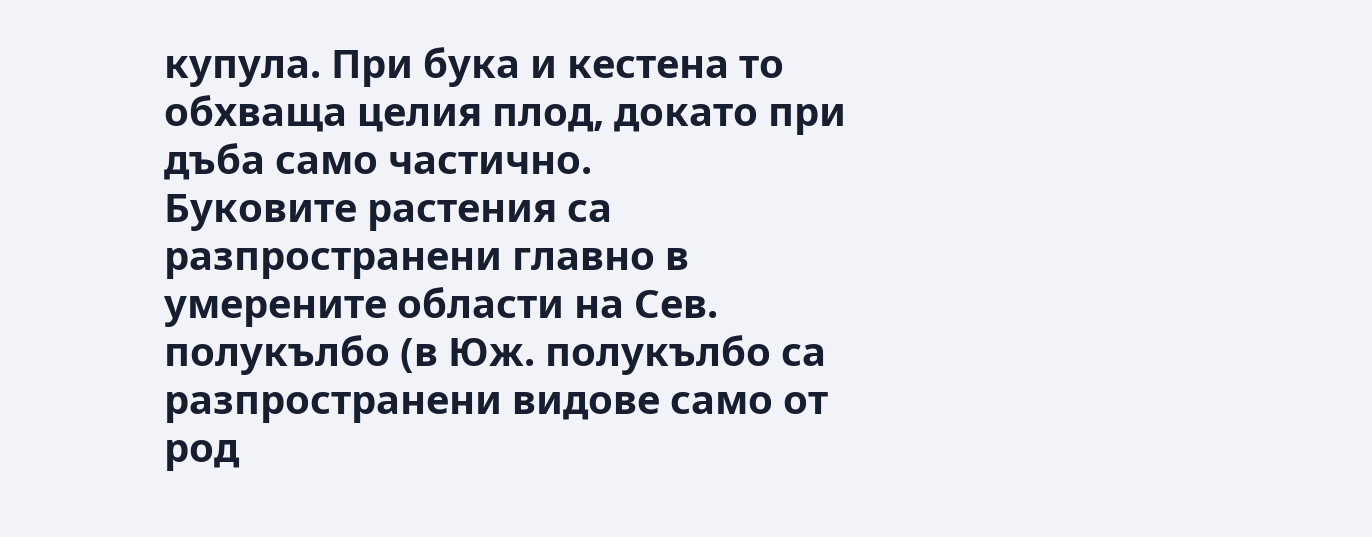купула. При бука и кестена то обхваща целия плод, докато при дъба само частично.
Буковите растения са разпространени главно в умерените области на Сев. полукълбо (в Юж. полукълбо са разпространени видове само от род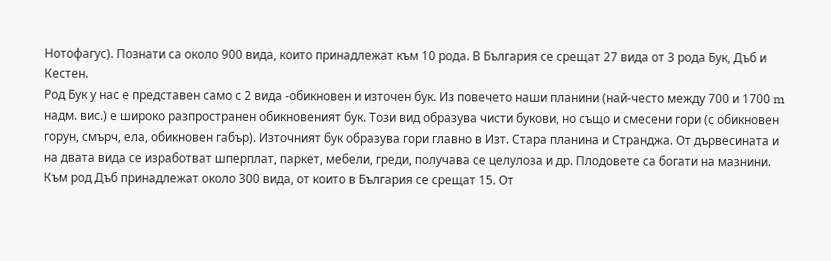Нотофагус). Познати са около 900 вида, които принадлежат към 10 рода. В България се срещат 27 вида от 3 рода Бук, Дъб и Кестен.
Род Бук у нас е представен само с 2 вида -обикновен и източен бук. Из повечето наши планини (най-често между 700 и 1700 m надм. вис.) е широко разпространен обикновеният бук. Този вид образува чисти букови, но също и смесени гори (с обикновен горун, смърч, ела, обикновен габър). Източният бук образува гори главно в Изт. Стара планина и Странджа. От дървесината и на двата вида се изработват шперплат, паркет, мебели, греди, получава се целулоза и др. Плодовете са богати на мазнини.
Към род Дъб принадлежат около 300 вида, от които в България се срещат 15. От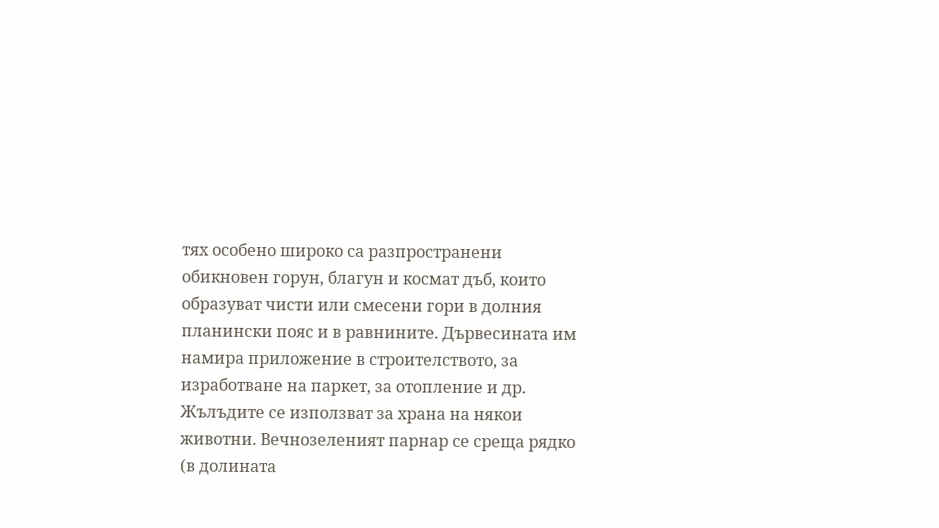тях особено широко са разпространени обикновен горун, благун и космат дъб, които образуват чисти или смесени гори в долния планински пояс и в равнините. Дървесината им намира приложение в строителството, за изработване на паркет, за отопление и др. Жълъдите се използват за храна на някои животни. Вечнозеленият парнар се среща рядко (в долината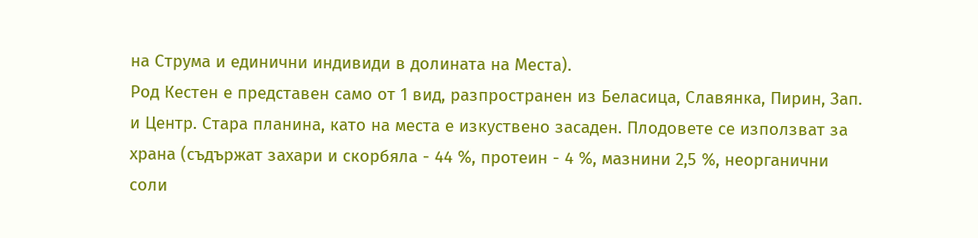на Струма и единични индивиди в долината на Места).
Род Кестен е представен само от 1 вид, разпространен из Беласица, Славянка, Пирин, Зап. и Центр. Стара планина, като на места е изкуствено засаден. Плодовете се използват за храна (съдържат захари и скорбяла - 44 %, протеин - 4 %, мазнини 2,5 %, неорганични соли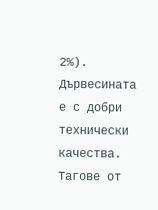2%). Дървесината е с добри технически качества.
Тагове от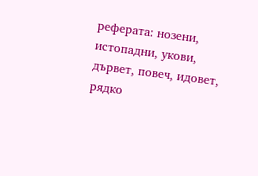реферата: нозени, истопадни, укови, дървет, повеч, идовет, рядко